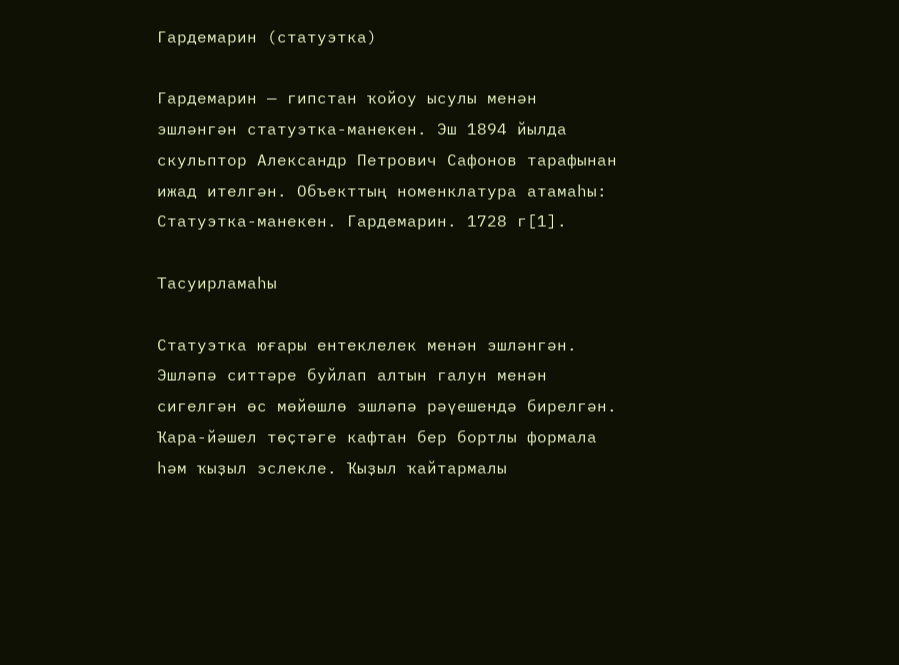Гардемарин (статуэтка)

Гардемарин — гипстан ҡойоу ысулы менән эшләнгән статуэтка-манекен. Эш 1894 йылда скульптор Александр Петрович Сафонов тарафынан ижад ителгән. Объекттың номенклатура атамаһы: Статуэтка-манекен. Гардемарин. 1728 г[1].

Тасуирламаһы

Статуэтка юғары ентеклелек менән эшләнгән. Эшләпә ситтәре буйлап алтын галун менән сигелгән өс мөйөшлө эшләпә рәүешендә бирелгән. Ҡара-йәшел төҫтәге кафтан бер бортлы формала һәм ҡыҙыл эслекле. Ҡыҙыл ҡайтармалы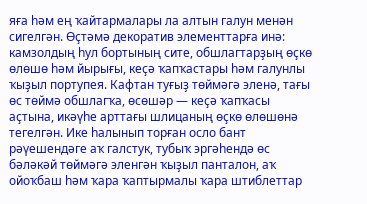яға һәм ең ҡайтармалары ла алтын галун менән сигелгән. Өҫтәмә декоратив элементтарға инә: камзолдың һул бортының сите, обшлагтарҙың өҫкө өлөшө һәм йырығы, кеҫә ҡапҡастары һәм галунлы ҡыҙыл портупея. Кафтан туғыҙ төймәгә эленә, тағы өс төймә обшлагҡа, өсөшәр — кеҫә ҡапҡасы аҫтына, икәүһе арттағы шлицаның өҫкө өлөшөнә тегелгән. Ике һалынып торған осло бант рәүешендәге аҡ галстук, тубыҡ эргәһендә өс бәләкәй төймәгә эленгән ҡыҙыл панталон, аҡ ойоҡбаш һәм ҡара ҡаптырмалы ҡара штиблеттар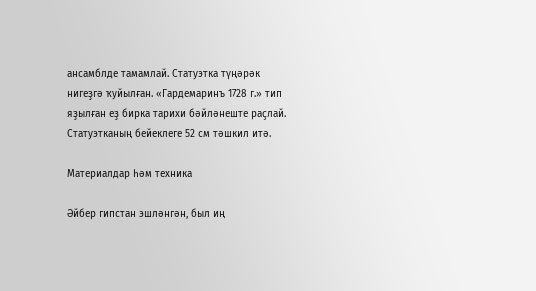ансамблде тамамлай. Статуэтка түңәрәк нигеҙгә ҡуйылған. «Гардемаринъ 1728 г.» тип яҙылған еҙ бирка тарихи бәйләнеште раҫлай. Статуэтканың бейеклеге 52 см тәшкил итә.

Материалдар һәм техника

Әйбер гипстан эшләнгән, был иң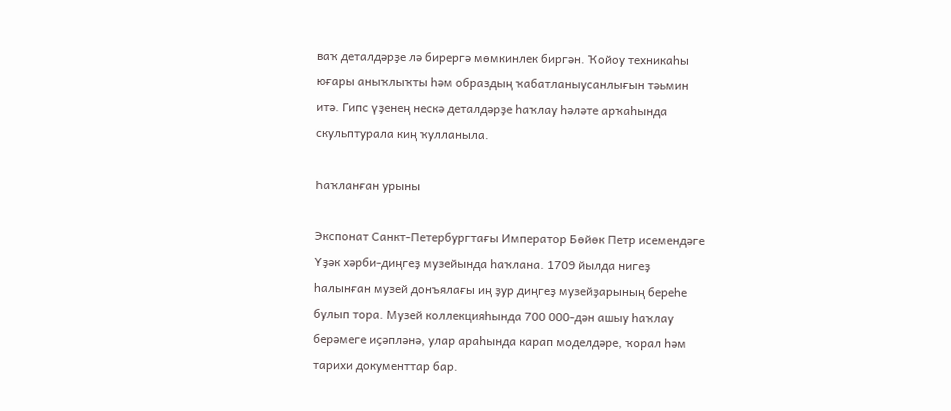ваҡ деталдәрҙе лә бирергә мөмкинлек биргән. Ҡойоу техникаһы юғары аныҡлыҡты һәм образдың ҡабатланыусанлығын тәьмин итә. Гипс үҙенең нескә деталдәрҙе һаҡлау һәләте арҡаһында скульптурала киң ҡулланыла.

Һаҡланған урыны

Экспонат Санкт-Петербургтағы Император Бөйөк Петр исемендәге Үҙәк хәрби-диңгеҙ музейында һаҡлана. 1709 йылда нигеҙ һалынған музей донъялағы иң ҙур диңгеҙ музейҙарының береһе булып тора. Музей коллекцияһында 700 000-дән ашыу һаҡлау берәмеге иҫәпләнә, улар араһында карап моделдәре, ҡорал һәм тарихи документтар бар.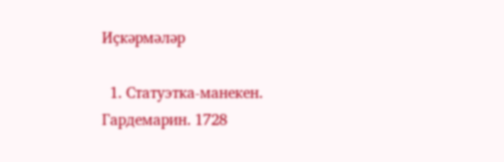Иҫкәрмәләр

  1. Статуэтка-манекен. Гардемарин. 1728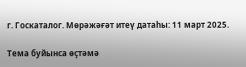г. Госкаталог. Мөрәжәғәт итеү датаһы: 11 март 2025.

Тема буйынса өҫтәмә